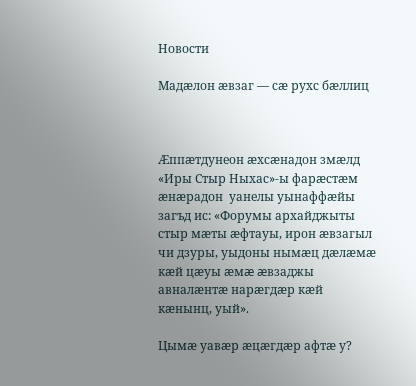Новости

Мадæлон æвзаг — сæ рухс бæллиц



Æппæтдунеон æхсæнадон змæлд «Иры Стыр Ныхас»-ы фарæстæм æнæрадон  уанелы уынаффæйы загъд ис: «Форумы архайджыты стыр мæты æфтауы, ирон æвзагыл чи дзуры, уыдоны нымæц дæлæмæ кæй цæуы æмæ æвзаджы авналæнтæ нарæгдæр кæй кæнынц, уый».

Цымæ уавæр æцæгдæр афтæ у?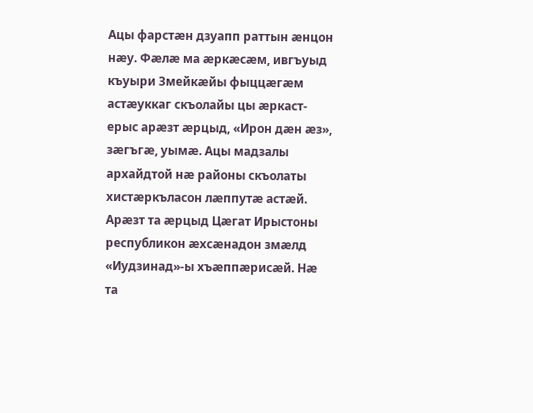Ацы фарстæн дзуапп раттын æнцон нæу. Фæлæ ма æркæсæм, ивгъуыд къуыри Змейкæйы фыццæгæм астæуккаг скъолайы цы æркаст-ерыс арæзт æрцыд, «Ирон дæн æз», зæгъгæ, уымæ. Ацы мадзалы архайдтой нæ районы скъолаты хистæркъласон лæппутæ астæй. Арæзт та æрцыд Цæгат Ирыстоны республикон æхсæнадон змæлд «Иудзинад»-ы хъæппæрисæй. Нæ та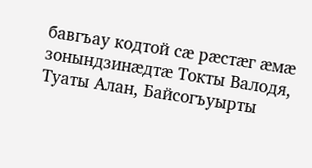бавгъау кодтой сæ рæстæг æмæ зонындзинæдтæ Токты Валодя, Туаты Алан, Байсогъуырты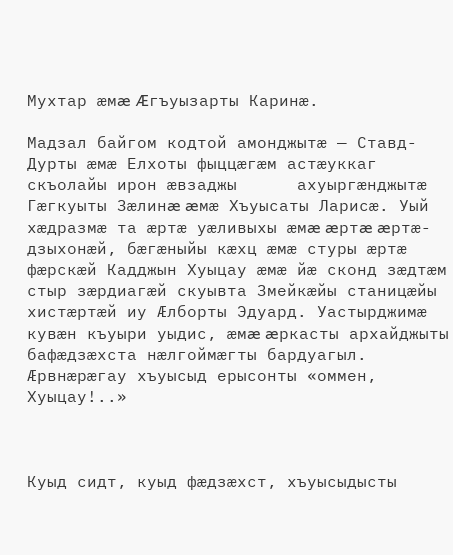Мухтар æмæ Æгъуызарты Каринæ.

Мадзал байгом кодтой амонджытæ — Ставд-Дурты æмæ Елхоты фыццæгæм астæуккаг скъолайы ирон æвзаджы      ахуыргæнджытæ Гæгкуыты Зæлинæ æмæ Хъуысаты Ларисæ. Уый хæдразмæ та æртæ уæливыхы æмæ æртæ æртæ- дзыхонæй, бæгæныйы кæхц æмæ стуры æртæ фæрскæй Кадджын Хуыцау æмæ йæ сконд зæдтæм стыр зæрдиагæй скуывта Змейкæйы станицæйы хистæртæй иу Æлборты Эдуард. Уастырджимæ кувæн къуыри уыдис, æмæ æркасты архайджыты бафæдзæхста нæлгоймæгты бардуагыл. Æрвнæрæгау хъуысыд ерысонты «оммен, Хуыцау!..»



Куыд сидт, куыд фæдзæхст, хъуысыдысты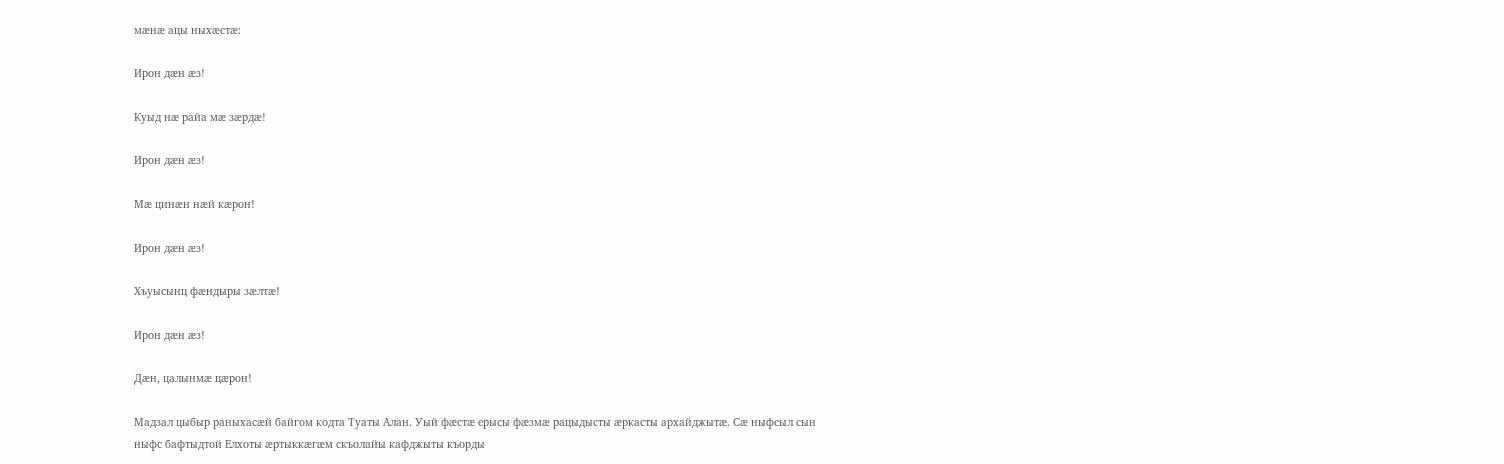мæнæ ацы ныхæстæ:

Ирон дæн æз!

Куыд нæ райа мæ зæрдæ!

Ирон дæн æз!

Мæ цинæн нæй кæрон!

Ирон дæн æз!

Хъуысынц фæндыры зæлтæ!

Ирон дæн æз!

Дæн, цалынмæ цæрон!

Мадзал цыбыр раныхасæй байгом кодта Туаты Алан. Уый фæстæ ерысы фæзмæ рацыдысты æркасты архайджытæ. Сæ ныфсыл сын ныфс бафтыдтой Елхоты æртыккæгæм скъолайы кафджыты къорды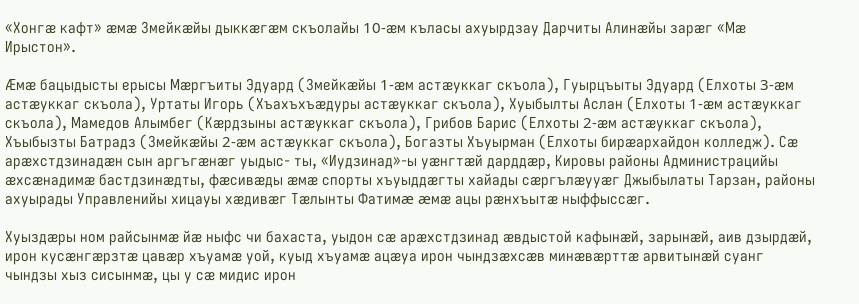«Хонгæ кафт» æмæ Змейкæйы дыккæгæм скъолайы 10-æм къласы ахуырдзау Дарчиты Алинæйы зарæг «Мæ Ирыстон».

Æмæ бацыдысты ерысы Мæргъиты Эдуард (Змейкæйы 1-æм астæуккаг скъола), Гуырцъыты Эдуард (Елхоты 3-æм  астæуккаг скъола), Уртаты Игорь (Хъахъхъæдуры астæуккаг скъола), Хуыбылты Аслан (Елхоты 1-æм астæуккаг скъола), Мамедов Алымбег (Кæрдзыны астæуккаг скъола), Грибов Барис (Елхоты 2-æм астæуккаг скъола), Хъыбызты Батрадз (Змейкæйы 2-æм астæуккаг скъола), Богазты Хъуырман (Елхоты бирæархайдон колледж). Сæ арæхстдзинадæн сын аргъгæнæг уыдыс- ты, «Иудзинад»-ы уæнгтæй дарддæр, Кировы районы Администрацийы æхсæнадимæ бастдзинæдты, фæсивæды æмæ спорты хъуыддæгты хайады сæргълæууæг Джыбылаты Тарзан, районы ахуырады Управленийы хицауы хæдивæг Тæлынты Фатимæ æмæ ацы рæнхъытæ ныффыссæг.

Хуыздæры ном райсынмæ йæ ныфс чи бахаста, уыдон сæ арæхстдзинад æвдыстой кафынæй, зарынæй, аив дзырдæй, ирон кусæнгæрзтæ цавæр хъуамæ уой, куыд хъуамæ ацæуа ирон чындзæхсæв минæвæрттæ арвитынæй суанг чындзы хыз сисынмæ, цы у сæ мидис ирон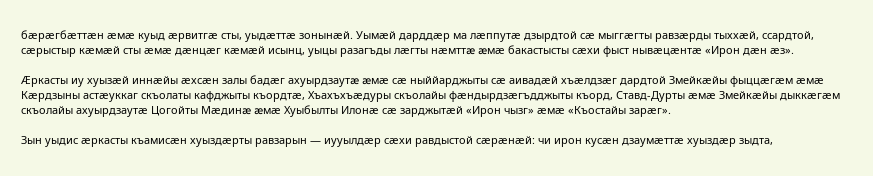бæрæгбæттæн æмæ куыд æрвитгæ сты, уыдæттæ зонынæй. Уымæй дарддæр ма лæппутæ дзырдтой сæ мыггæгты равзæрды тыххæй, ссардтой, сæрыстыр кæмæй сты æмæ дæнцæг кæмæй исынц, уыцы разагъды лæгты нæмттæ æмæ бакастысты сæхи фыст нывæцæнтæ «Ирон дæн æз».

Æркасты иу хуызæй иннæйы æхсæн залы бадæг ахуырдзаутæ æмæ сæ ныййарджыты сæ аивадæй хъæлдзæг дардтой Змейкæйы фыццæгæм æмæ Кæрдзыны астæуккаг скъолаты кафджыты къордтæ, Хъахъхъæдуры скъолайы фæндырдзæгъдджыты къорд, Ставд-Дурты æмæ Змейкæйы дыккæгæм скъолайы ахуырдзаутæ Цогойты Мæдинæ æмæ Хуыбылты Илонæ сæ зарджытæй «Ирон чызг» æмæ «Къостайы зарæг».

Зын уыдис æркасты къамисæн хуыздæрты равзарын — иууылдæр сæхи равдыстой сæрæнæй: чи ирон кусæн дзаумæттæ хуыздæр зыдта,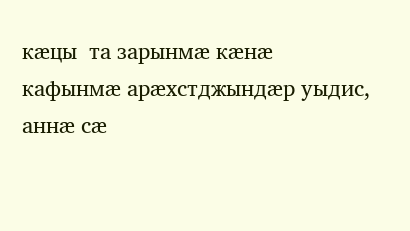кæцы  та зарынмæ кæнæ кафынмæ арæхстджындæр уыдис, аннæ сæ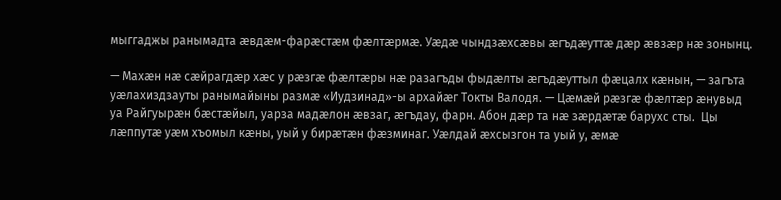мыггаджы ранымадта æвдæм-фарæстæм фæлтæрмæ. Уæдæ чындзæхсæвы æгъдæуттæ дæр æвзæр нæ зонынц.

— Махæн нæ сæйрагдæр хæс у рæзгæ фæлтæры нæ разагъды фыдæлты æгъдæуттыл фæцалх кæнын, — загъта уæлахиздзауты ранымайыны размæ «Иудзинад»-ы архайæг Токты Валодя. — Цæмæй рæзгæ фæлтæр æнувыд уа Райгуырæн бæстæйыл, уарза мадæлон æвзаг, æгъдау, фарн. Абон дæр та нæ зæрдæтæ барухс сты.  Цы лæппутæ уæм хъомыл кæны, уый у бирæтæн фæзминаг. Уæлдай æхсызгон та уый у, æмæ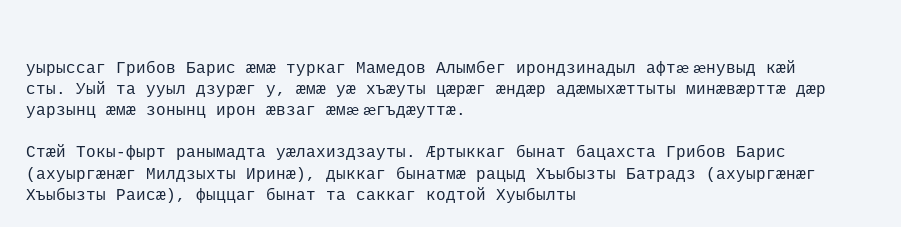уырыссаг Грибов Барис æмæ туркаг Мамедов Алымбег ирондзинадыл афтæ æнувыд кæй сты. Уый та ууыл дзурæг у, æмæ уæ хъæуты цæрæг æндæр адæмыхæттыты минæвæрттæ дæр уарзынц æмæ зонынц ирон æвзаг æмæ æгъдæуттæ.

Стæй Токы-фырт ранымадта уæлахиздзауты. Æртыккаг бынат бацахста Грибов Барис (ахуыргæнæг Милдзыхты Иринæ), дыккаг бынатмæ рацыд Хъыбызты Батрадз (ахуыргæнæг Хъыбызты Раисæ), фыццаг бынат та саккаг кодтой Хуыбылты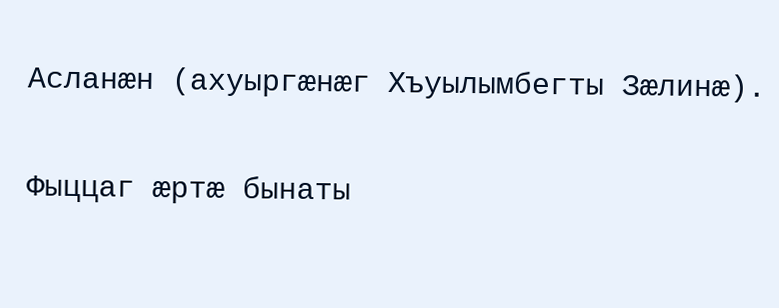Асланæн (ахуыргæнæг Хъуылымбегты Зæлинæ).

Фыццаг æртæ бынаты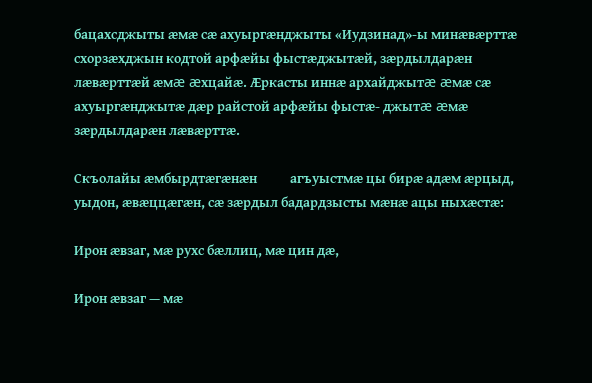бацахсджыты æмæ сæ ахуыргæнджыты «Иудзинад»-ы минæвæрттæ схорзæхджын кодтой арфæйы фыстæджытæй, зæрдылдарæн лæвæрттæй æмæ æхцайæ. Æркасты иннæ архайджытæ æмæ сæ ахуыргæнджытæ дæр райстой арфæйы фыстæ- джытæ æмæ зæрдылдарæн лæвæрттæ.

Скъолайы æмбырдтæгæнæн           агъуыстмæ цы бирæ адæм æрцыд, уыдон, æвæццæгæн, сæ зæрдыл бадардзысты мæнæ ацы ныхæстæ:

Ирон æвзаг, мæ рухс бæллиц, мæ цин дæ,

Ирон æвзаг — мæ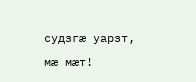судзгæ уарзт, мæ мæт!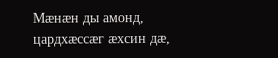Мæнæн ды амонд, цардхæссæг æхсин дæ,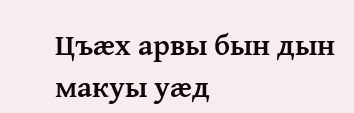Цъæх арвы бын дын макуы уæд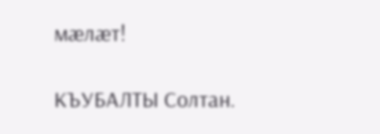мæлæт!

КЪУБАЛТЫ Солтан.